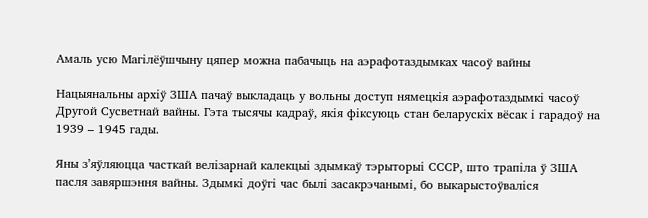Амаль усю Магілёўшчыну цяпер можна пабачыць на аэрафотаздымках часоў вайны

Нацыянальны архіў ЗША пачаў выкладаць у вольны доступ нямецкія аэрафотаздымкі часоў Другой Сусветнай вайны. Гэта тысячы кадраў, якія фіксуюць стан беларускіх вёсак і гарадоў на 1939 – 1945 гады.

Яны з’яўляюцца часткай велізарнай калекцыі здымкаў тэрыторыі СССР, што трапіла ў ЗША пасля завяршэння вайны. Здымкі доўгі час былі засакрэчанымі, бо выкарыстоўваліся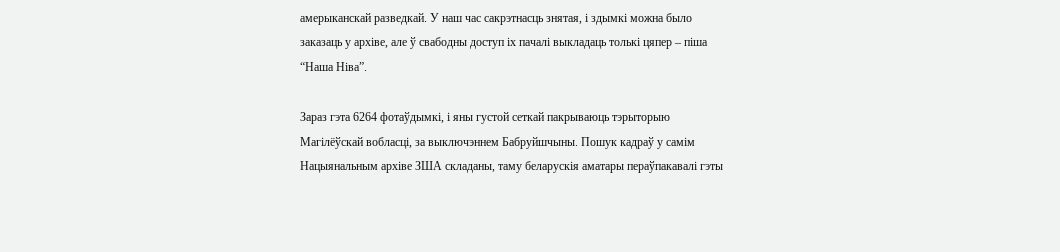амерыканскай разведкай. У наш час сакрэтнасць знятая, і здымкі можна было заказаць у архіве, але ў свабодны доступ іх пачалі выкладаць толькі цяпер – піша “Наша Ніва”.

Зараз гэта 6264 фотаўдымкі, і яны густой сеткай пакрываюць тэрыторыю Магілёўскай вобласці, за выключэннем Бабруйшчыны. Пошук кадраў у самім Нацыянальным архіве ЗША складаны, таму беларускія аматары пераўпакавалі гэты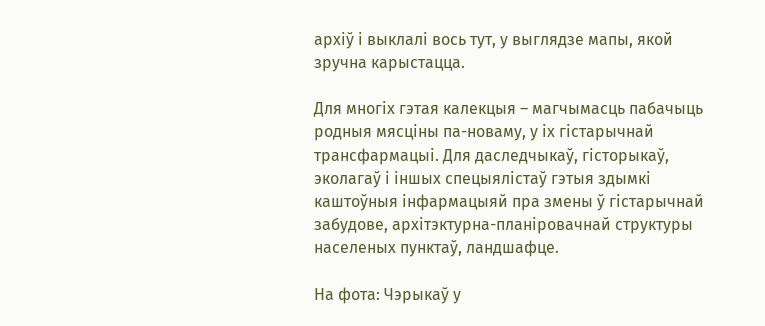архіў і выклалі вось тут, у выглядзе мапы, якой зручна карыстацца.

Для многіх гэтая калекцыя – магчымасць пабачыць родныя мясціны па-новаму, у іх гістарычнай трансфармацыі. Для даследчыкаў, гісторыкаў, эколагаў і іншых спецыялістаў гэтыя здымкі каштоўныя інфармацыяй пра змены ў гістарычнай забудове, архітэктурна-планіровачнай структуры населеных пунктаў, ландшафце.

На фота: Чэрыкаў у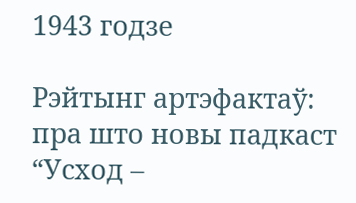1943 годзе

Рэйтынг артэфактаў: пра што новы падкаст “Усход –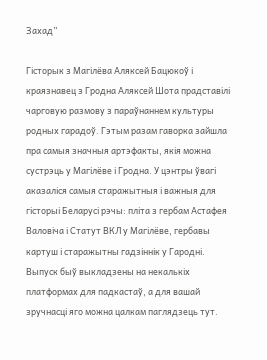Захад”

Гісторык з Магілёва Аляксей Бацюкоў і краязнавец з Гродна Аляксей Шота прадставілі чарговую размову з параўнаннем культуры родных гарадоў. Гэтым разам гаворка зайшла пра самыя значныя артэфакты, якія можна сустрэць у Магілёве і Гродна. У цэнтры ўвагі аказаліся самыя старажытныя і важныя для гісторыі Беларусі рэчы: пліта з гербам Астафея Валовіча і Статут ВКЛ у Магілёве, гербавы картуш і старажытны гадзіннік у Гародні. Выпуск быў выкладзены на некалькіх платформах для падкастаў, а для вашай зручнасці яго можна цалкам паглядзець тут.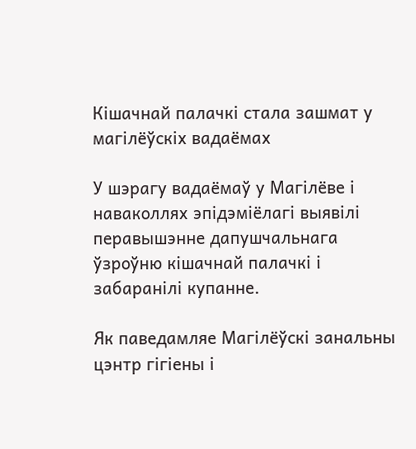Кішачнай палачкі стала зашмат у магілёўскіх вадаёмах

У шэрагу вадаёмаў у Магілёве і наваколлях эпідэміёлагі выявілі перавышэнне дапушчальнага ўзроўню кішачнай палачкі і забаранілі купанне.

Як паведамляе Магілёўскі занальны цэнтр гігіены і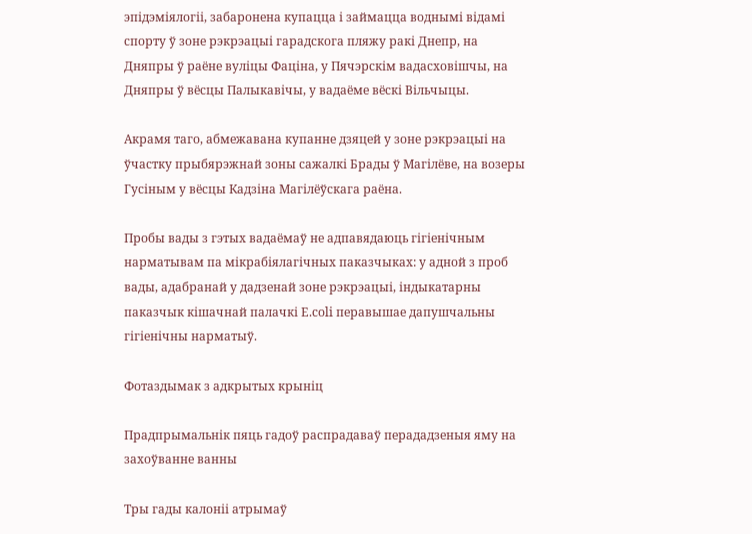эпідэміялогіі, забаронена купацца і займацца воднымі відамі спорту ў зоне рэкрэацыі гарадскога пляжу ракі Днепр, на Дняпры ў раёне вуліцы Фаціна, у Пячэрскім вадасховішчы, на Дняпры ў вёсцы Палыкавічы, у вадаёме вёскі Вільчыцы.

Акрамя таго, абмежавана купанне дзяцей у зоне рэкрэацыі на ўчастку прыбярэжнай зоны сажалкі Брады ў Магілёве, на возеры Гусіным у вёсцы Кадзіна Магілёўскага раёна.

Пробы вады з гэтых вадаёмаў не адпавядаюць гігіенічным нарматывам па мікрабіялагічных паказчыках: у адной з проб вады, адабранай у дадзенай зоне рэкрэацыі, індыкатарны паказчык кішачнай палачкі Е.соli перавышае дапушчальны гігіенічны нарматыў.

Фотаздымак з адкрытых крыніц

Прадпрымальнік пяць гадоў распрадаваў перададзеныя яму на захоўванне ванны

Тры гады калоніі атрымаў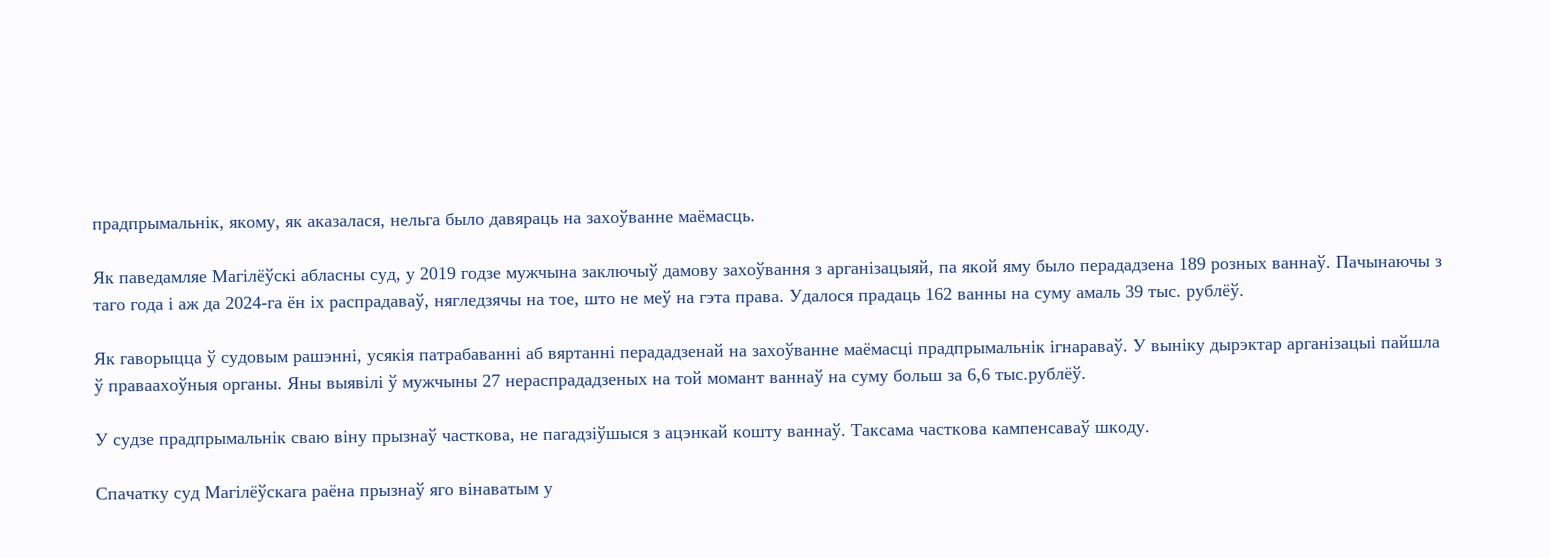прадпрымальнік, якому, як аказалася, нельга было давяраць на захоўванне маёмасць.

Як паведамляе Магілёўскі абласны суд, у 2019 годзе мужчына заключыў дамову захоўвання з арганізацыяй, па якой яму было перададзена 189 розных ваннаў. Пачынаючы з таго года і аж да 2024-га ён іх распрадаваў, нягледзячы на тое, што не меў на гэта права. Удалося прадаць 162 ванны на суму амаль 39 тыс. рублёў.

Як гаворыцца ў судовым рашэнні, усякія патрабаванні аб вяртанні перададзенай на захоўванне маёмасці прадпрымальнік ігнараваў. У выніку дырэктар арганізацыі пайшла ў праваахоўныя органы. Яны выявілі ў мужчыны 27 нераспрададзеных на той момант ваннаў на суму больш за 6,6 тыс.рублёў.

У судзе прадпрымальнік сваю віну прызнаў часткова, не пагадзіўшыся з ацэнкай кошту ваннаў. Таксама часткова кампенсаваў шкоду.

Спачатку суд Магілёўскага раёна прызнаў яго вінаватым у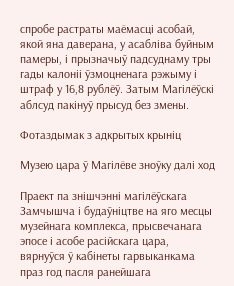спробе растраты маёмасці асобай, якой яна даверана, у асабліва буйным памеры, і прызначыў падсуднаму тры гады калоніі ўзмоцненага рэжыму і штраф у 16,8 рублёў. Затым Магілёўскі аблсуд пакінуў прысуд без змены.

Фотаздымак з адкрытых крыніц

Музею цара ў Магілёве зноўку далі ход

Праект па знішчэнні магілёўскага Замчышча і будаўніцтве на яго месцы музейнага комплекса, прысвечанага эпосе і асобе расійскага цара, вярнуўся ў кабінеты гарвыканкама праз год пасля ранейшага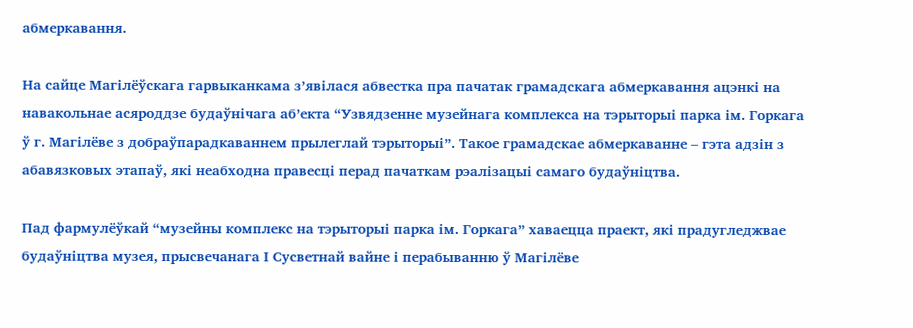абмеркавання.

На сайце Магілёўскага гарвыканкама з’явілася абвестка пра пачатак грамадскага абмеркавання ацэнкі на навакольнае асяроддзе будаўнічага аб’екта “Узвядзенне музейнага комплекса на тэрыторыі парка ім. Горкага ў г. Магілёве з добраўпарадкаваннем прылеглай тэрыторыі”. Такое грамадскае абмеркаванне – гэта адзін з абавязковых этапаў, які неабходна правесці перад пачаткам рэалізацыі самаго будаўніцтва.

Пад фармулёўкай “музейны комплекс на тэрыторыі парка ім. Горкага” хаваецца праект, які прадугледжвае будаўніцтва музея, прысвечанага І Сусветнай вайне і перабыванню ў Магілёве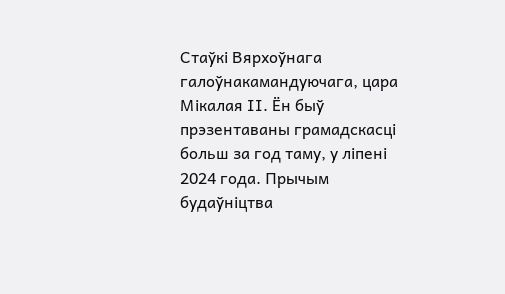Стаўкі Вярхоўнага галоўнакамандуючага, цара Мікалая ІІ. Ён быў прэзентаваны грамадскасці больш за год таму, у ліпені 2024 года. Прычым будаўніцтва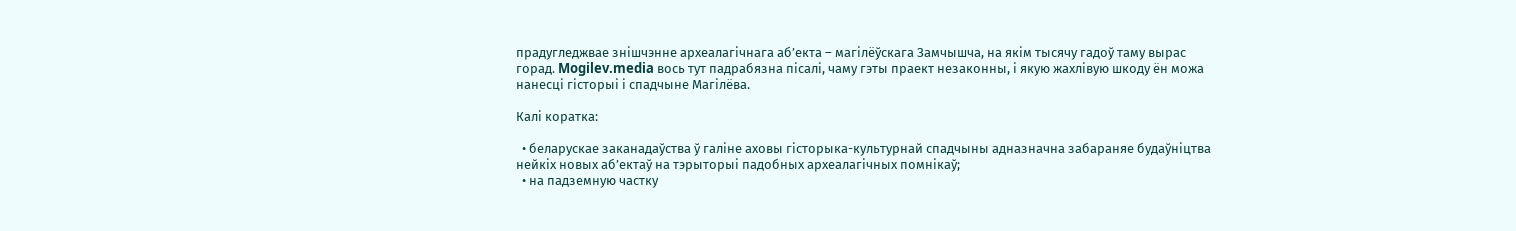прадугледжвае знішчэнне археалагічнага аб’екта – магілёўскага Замчышча, на якім тысячу гадоў таму вырас горад. Mogilev.media вось тут падрабязна пісалі, чаму гэты праект незаконны, і якую жахлівую шкоду ён можа нанесці гісторыі і спадчыне Магілёва.

Калі коратка:

  • беларускае заканадаўства ў галіне аховы гісторыка-культурнай спадчыны адназначна забараняе будаўніцтва нейкіх новых аб’ектаў на тэрыторыі падобных археалагічных помнікаў;
  • на падземную частку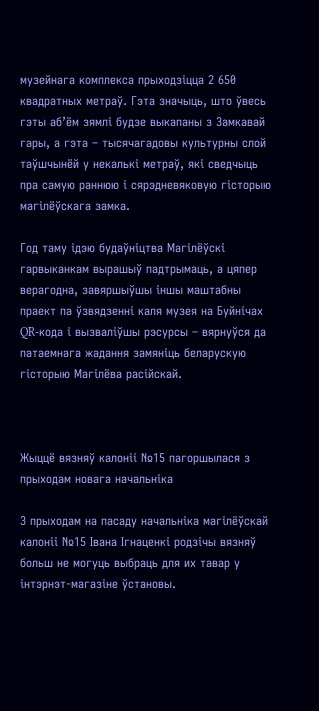музейнага комплекса прыходзіцца 2 650 квадратных метраў. Гэта значыць, што ўвесь гэты аб’ём зямлі будзе выкапаны з Замкавай гары, а гэта – тысячагадовы культурны слой таўшчынёй у некалькі метраў, які сведчыць пра самую раннюю і сярэдневяковую гісторыю магілёўскага замка.

Год таму ідэю будаўніцтва Магілёўскі гарвыканкам вырашыў падтрымаць, а цяпер верагодна, завяршыўшы іншы маштабны праект па ўзвядзенні каля музея на Буйнічах QR-кода і вызваліўшы рэсурсы – вярнуўся да патаемнага жадання замяніць беларускую гісторыю Магілёва расійскай.



Жыццё вязняў калоніі №15 пагоршылася з прыходам новага начальніка

З прыходам на пасаду начальніка магілёўскай калоніі №15 Івана Ігнаценкі родзічы вязняў больш не могуць выбраць для их тавар у інтэрнэт-магазіне ўстановы.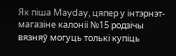Як піша Mayday, цяпер у інтэрнэт-магазіне калоніі №15 родзічы вязняў могуць толькі купіць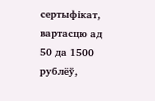сертыфікат, вартасцю ад 50 да 1500 рублёў,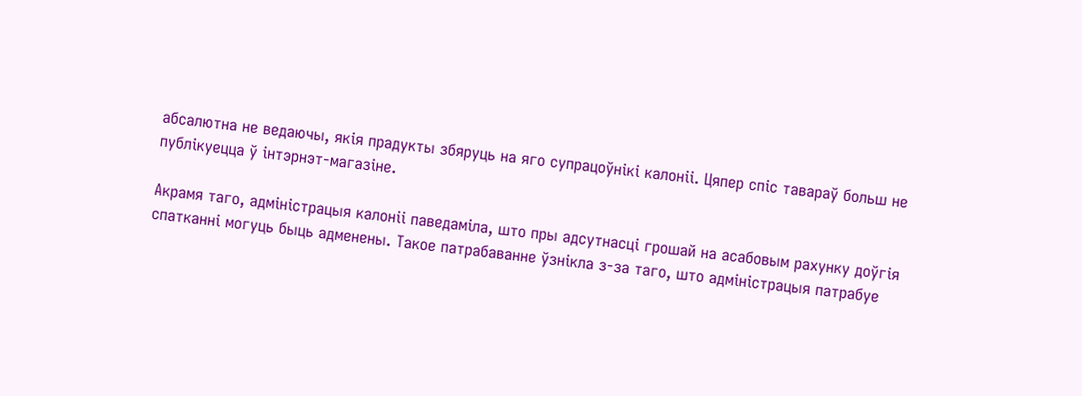абсалютна не ведаючы, якія прадукты збяруць на яго супрацоўнікі калоніі. Цяпер спіс тавараў больш не публікуецца ў інтэрнэт-магазіне.

Акрамя таго, адміністрацыя калоніі паведаміла, што пры адсутнасці грошай на асабовым рахунку доўгія спатканні могуць быць адменены. Такое патрабаванне ўзнікла з-за таго, што адміністрацыя патрабуе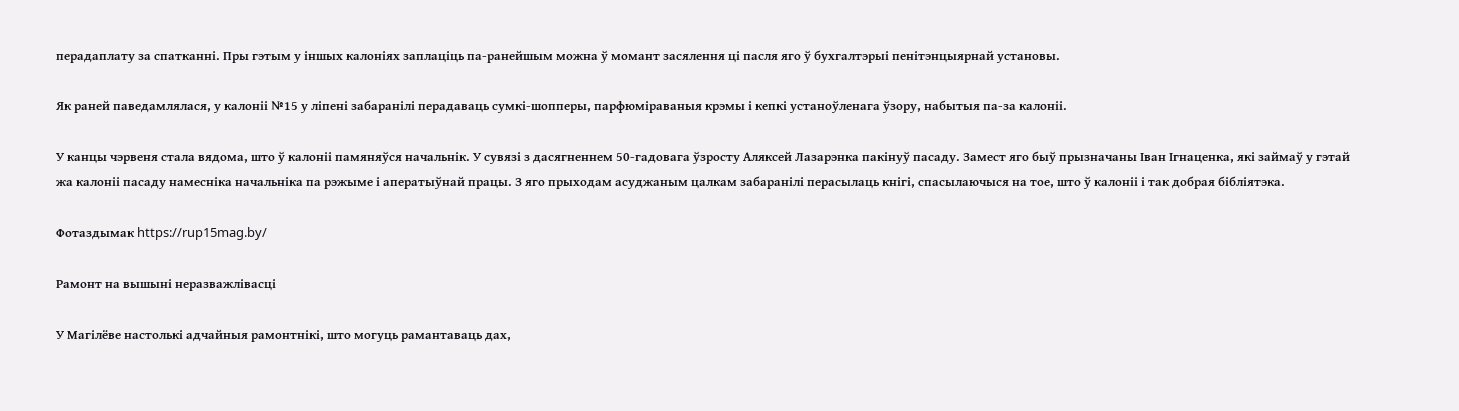перадаплату за спатканні. Пры гэтым у іншых калоніях заплаціць па-ранейшым можна ў момант засялення ці пасля яго ў бухгалтэрыі пенітэнцыярнай установы.

Як раней паведамлялася, у калоніі №15 у ліпені забаранілі перадаваць сумкі-шопперы, парфюміраваныя крэмы і кепкі устаноўленага ўзору, набытыя па-за калоніі.

У канцы чэрвеня стала вядома, што ў калоніі памяняўся начальнік. У сувязі з дасягненнем 50-гадовага ўзросту Аляксей Лазарэнка пакінуў пасаду. Замест яго быў прызначаны Іван Ігнаценка, які займаў у гэтай жа калоніі пасаду намесніка начальніка па рэжыме і аператыўнай працы. З яго прыходам асуджаным цалкам забаранілі перасылаць кнігі, спасылаючыся на тое, што ў калоніі і так добрая бібліятэка.

Фотаздымак https://rup15mag.by/

Рамонт на вышыні неразважлівасці

У Магілёве настолькі адчайныя рамонтнікі, што могуць рамантаваць дах,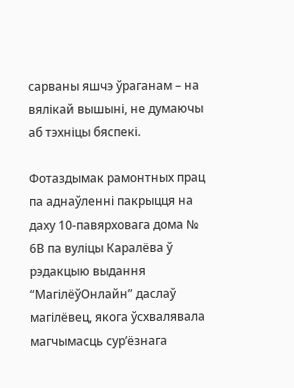сарваны яшчэ ўраганам – на вялікай вышыні, не думаючы аб тэхніцы бяспекі.

Фотаздымак рамонтных прац па аднаўленні пакрыцця на даху 10-павярховага дома № 6В па вуліцы Каралёва ў рэдакцыю выдання “МагілёўОнлайн” даслаў магілёвец, якога ўсхвалявала магчымасць сур’ёзнага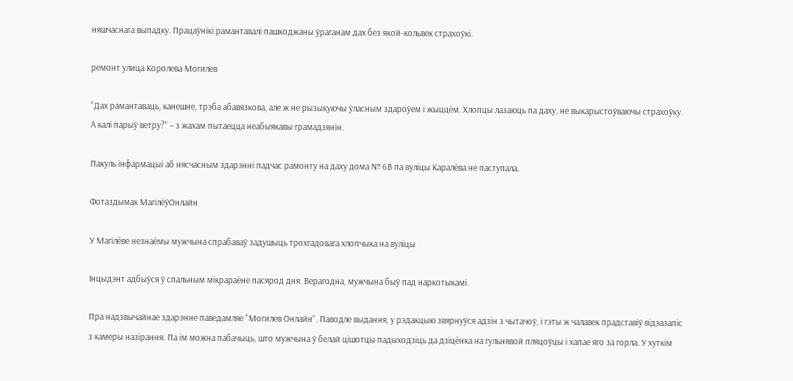няшчаснага выпадку. Працаўнікі рамантавалі пашкоджаны ўраганам дах без якой-кольвек страхоўкі.

ремонт улица Королева Могилев

“Дах рамантаваць, канешне, трэба абавязкова, але ж не рызыкуючы ўласным здароўем і жыццём. Хлопцы лазаюць па даху, не выкарыстоўваючы страхоўку. А калі парыў ветру?” – з жахам пытаецца неабыякавы грамадзянін.

Пакуль інфармацыі аб нясчасным здарэнні падчас рамонту на даху дома № 6В па вуліцы Каралёва не паступала.

Фотаздымак МагілёўОнлайн

У Магілёве незнаёмы мужчына спрабаваў задушыць трохгадовага хлопчыка на вуліцы

Інцыдэнт адбыўся ў спальным мікрараёне пасярод дня. Верагодна, мужчына быў пад наркотыкамі.

Пра надзвычайнае здарэнне паведамляе “Могилев Онлайн”. Паводле выдання, у рэдакцыю звярнуўся адзін з чытачоў, і гэты ж чалавек прадставіў відэазапіс з камеры назірання. Па ім можна пабачыць, што мужчына ў белай цішотцы падыходзіць да дзіцёнка на гульнявой пляцоўцы і хапае яго за горла. У хуткім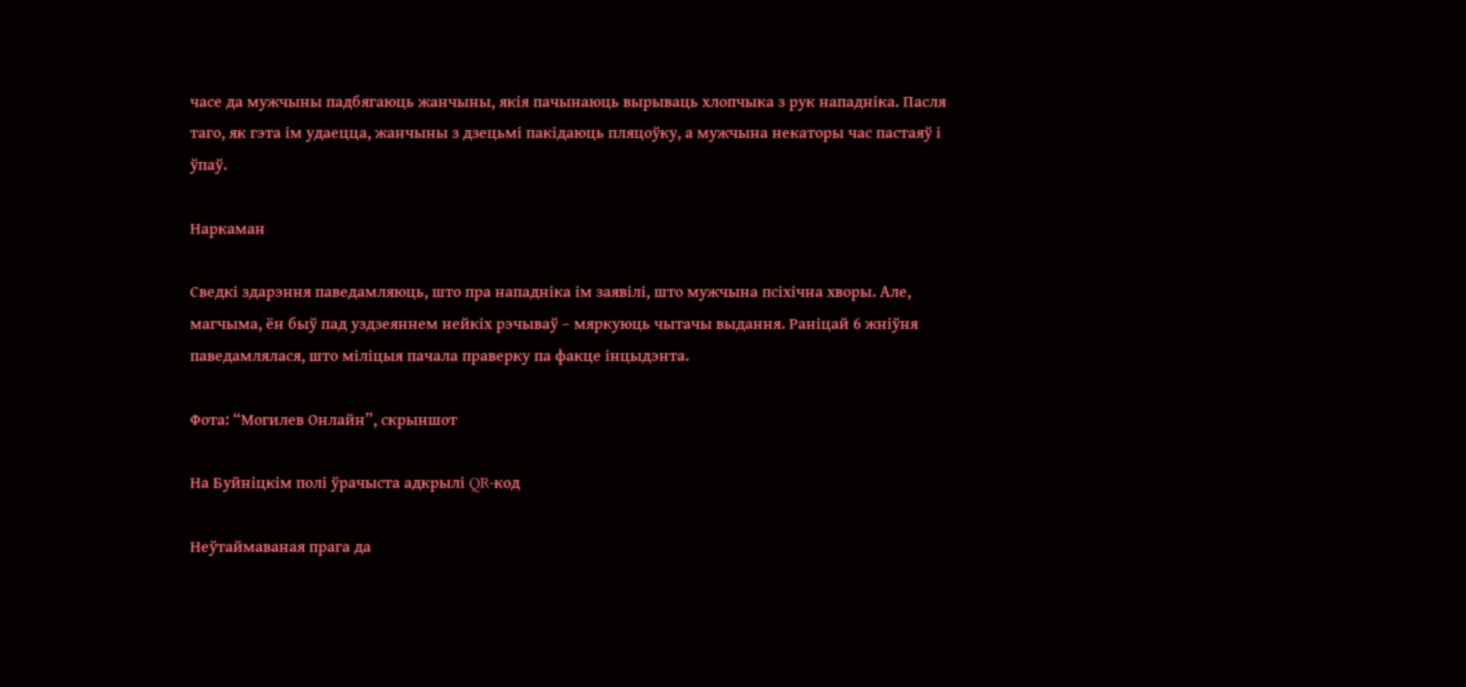часе да мужчыны падбягаюць жанчыны, якія пачынаюць вырываць хлопчыка з рук нападніка. Пасля таго, як гэта ім удаецца, жанчыны з дзецьмі пакідаюць пляцоўку, а мужчына некаторы час пастаяў і ўпаў.

Наркаман

Сведкі здарэння паведамляюць, што пра нападніка ім заявілі, што мужчына псіхічна хворы. Але, магчыма, ён быў пад уздзеяннем нейкіх рэчываў – мяркуюць чытачы выдання. Раніцай 6 жніўня паведамлялася, што міліцыя пачала праверку па факце інцыдэнта.

Фота: “Могилев Онлайн”, скрыншот

На Буйніцкім полі ўрачыста адкрылі QR-код

Неўтаймаваная прага да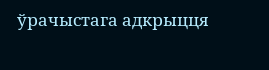ўрачыстага адкрыцця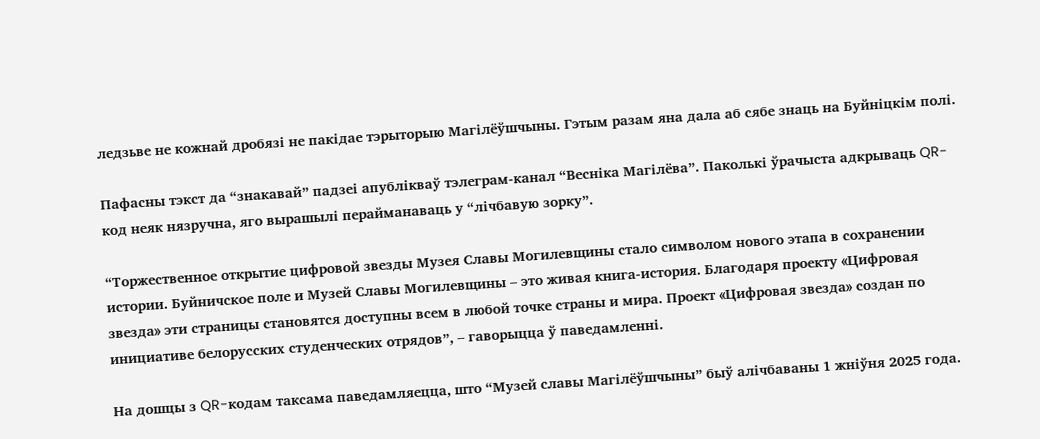ледзьве не кожнай дробязі не пакідае тэрыторыю Магілёўшчыны. Гэтым разам яна дала аб сябе знаць на Буйніцкім полі.

Пафасны тэкст да “знакавай” падзеі апублікваў тэлеграм-канал “Весніка Магілёва”. Паколькі ўрачыста адкрываць QR-код неяк нязручна, яго вырашылі перайманаваць у “лічбавую зорку”.

“Торжественное открытие цифровой звезды Музея Славы Могилевщины стало символом нового этапа в сохранении истории. Буйничское поле и Музей Славы Могилевщины – это живая книга-история. Благодаря проекту «Цифровая звезда» эти страницы становятся доступны всем в любой точке страны и мира. Проект «Цифровая звезда» создан по инициативе белорусских студенческих отрядов”, – гаворыцца ў паведамленні.

На дошцы з QR-кодам таксама паведамляецца, што “Музей славы Магілёўшчыны” быў алічбаваны 1 жніўня 2025 года.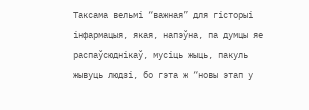Таксама вельмі “важная” для гісторыі інфармацыя, якая, напэўна, па думцы яе распаўсюднікаў, мусіць жыць, пакуль жывуць людзі, бо гэта ж “новы этап у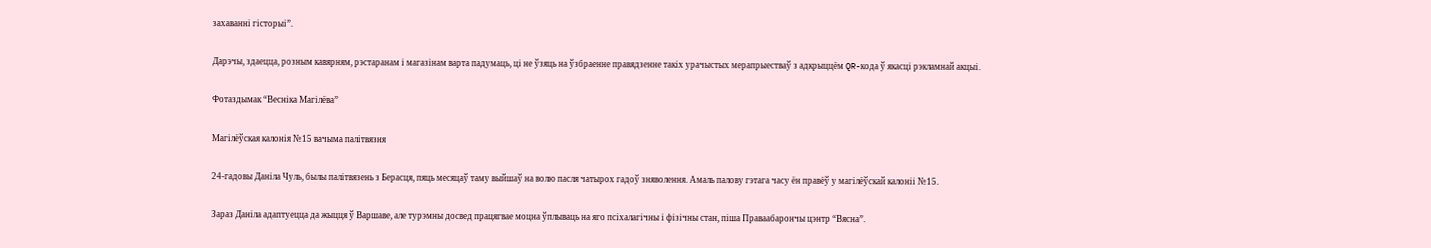захаванні гісторыі”.

Дарэчы, здаецца, розным кавярням, рэстаранам і магазінам варта падумаць, ці не ўзяць на ўзбраенне правядзенне такіх урачыстых мерапрыестваў з адкрыццём QR-кода ў якасці рэкламнай акцыі.

Фотаздымак “Весніка Магілёва”

Магілёўская калонія №15 вачыма палітвязня

24-гадовы Даніла Чуль, былы палітвязень з Берасця, пяць месяцаў таму выйшаў на волю пасля чатырох гадоў зняволення. Амаль палову гэтага часу ён правёў у магілёўскай калоніі №15.

Зараз Даніла адаптуецца да жыцця ў Варшаве, але турэмны досвед працягвае моцна ўплываць на яго псіхалагічны і фізічны стан, піша Праваабарончы цэнтр “Вясна”.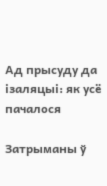Ад прысуду да ізаляцыі: як усё пачалося

Затрыманы ў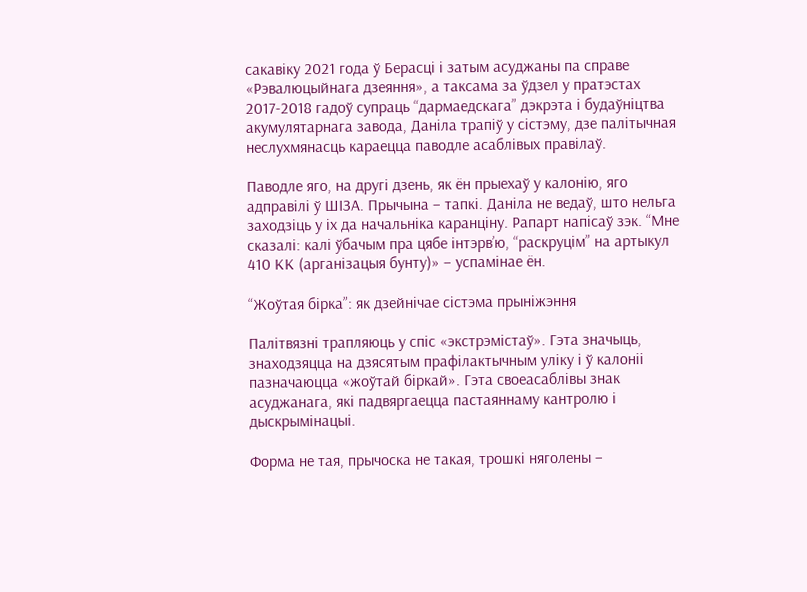сакавіку 2021 года ў Берасці і затым асуджаны па справе «Рэвалюцыйнага дзеяння», а таксама за ўдзел у пратэстах 2017-2018 гадоў супраць “дармаедскага” дэкрэта і будаўніцтва акумулятарнага завода, Даніла трапіў у сістэму, дзе палітычная неслухмянасць караецца паводле асаблівых правілаў.

Паводле яго, на другі дзень, як ён прыехаў у калонію, яго адправілі ў ШІЗА. Прычына – тапкі. Даніла не ведаў, што нельга заходзіць у іх да начальніка каранціну. Рапарт напісаў зэк. “Мне сказалі: калі ўбачым пра цябе інтэрв’ю, “раскруцім” на артыкул 410 КК (арганізацыя бунту)» – успамінае ён.

“Жоўтая бірка”: як дзейнічае сістэма прыніжэння

Палітвязні трапляюць у спіс «экстрэмістаў». Гэта значыць, знаходзяцца на дзясятым прафілактычным уліку і ў калоніі пазначаюцца «жоўтай біркай». Гэта своеасаблівы знак асуджанага, які падвяргаецца пастаяннаму кантролю і дыскрымінацыі.

Форма не тая, прычоска не такая, трошкі няголены –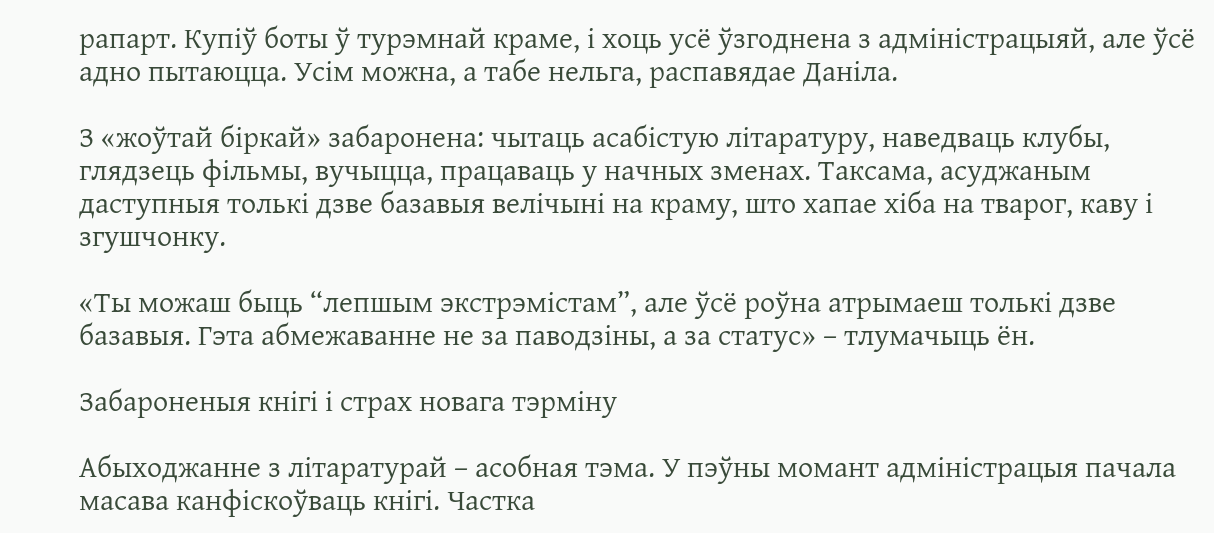рапарт. Купіў боты ў турэмнай краме, і хоць усё ўзгоднена з адміністрацыяй, але ўсё адно пытаюцца. Усім можна, а табе нельга, распавядае Даніла.

З «жоўтай біркай» забаронена: чытаць асабістую літаратуру, наведваць клубы, глядзець фільмы, вучыцца, працаваць у начных зменах. Таксама, асуджаным даступныя толькі дзве базавыя велічыні на краму, што хапае хіба на тварог, каву і згушчонку.

«Ты можаш быць “лепшым экстрэмістам”, але ўсё роўна атрымаеш толькі дзве базавыя. Гэта абмежаванне не за паводзіны, а за статус» – тлумачыць ён.

Забароненыя кнігі і страх новага тэрміну

Абыходжанне з літаратурай – асобная тэма. У пэўны момант адміністрацыя пачала масава канфіскоўваць кнігі. Частка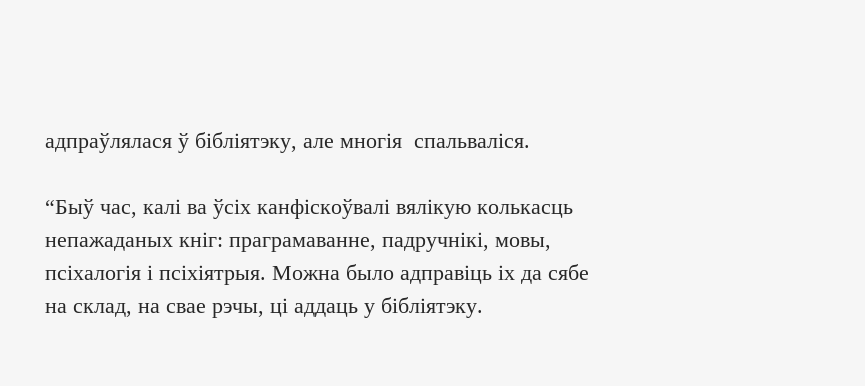адпраўлялася ў бібліятэку, але многія  спальваліся.

“Быў час, калі ва ўсіх канфіскоўвалі вялікую колькасць непажаданых кніг: праграмаванне, падручнікі, мовы, псіхалогія і псіхіятрыя. Можна было адправіць іх да сябе на склад, на свае рэчы, ці аддаць у бібліятэку.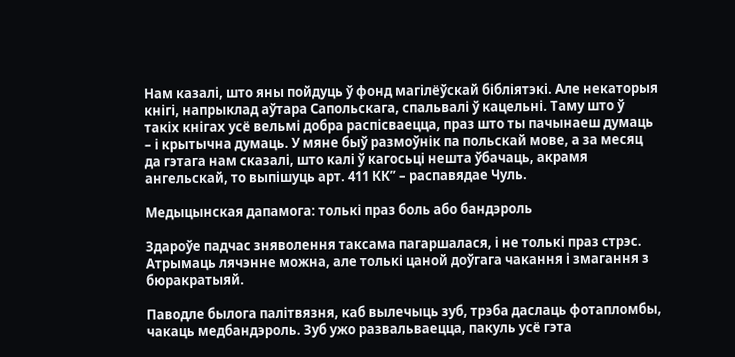Нам казалі, што яны пойдуць ў фонд магілёўскай бібліятэкі. Але некаторыя кнігі, напрыклад аўтара Сапольскага, спальвалі ў кацельні. Таму што ў такіх кнігах усё вельмі добра распісваецца, праз што ты пачынаеш думаць – і крытычна думаць. У мяне быў размоўнік па польскай мове, а за месяц да гэтага нам сказалі, што калі ў кагосьці нешта ўбачаць, акрамя ангельскай, то выпішуць арт. 411 КК” – распавядае Чуль.

Медыцынская дапамога: толькі праз боль або бандэроль

Здароўе падчас зняволення таксама пагаршалася, і не толькі праз стрэс. Атрымаць лячэнне можна, але толькі цаной доўгага чакання і змагання з бюракратыяй.

Паводле былога палітвязня, каб вылечыць зуб, трэба даслаць фотапломбы, чакаць медбандэроль. Зуб ужо развальваецца, пакуль усё гэта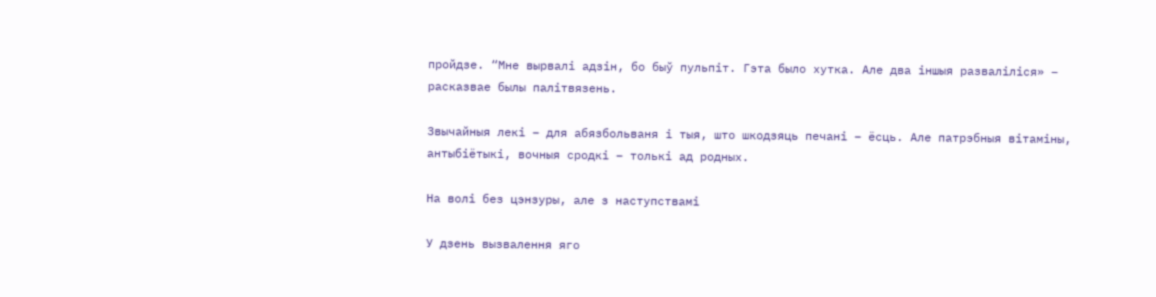пройдзе. “Мне вырвалі адзін, бо быў пульпіт. Гэта было хутка. Але два іншыя разваліліся» – расказвае былы палітвязень.

Звычайныя лекі – для абязбольваня і тыя, што шкодзяць печані – ёсць. Але патрэбныя вітаміны, антыбіётыкі, вочныя сродкі – толькі ад родных.

На волі без цэнзуры, але з наступствамі

У дзень вызвалення яго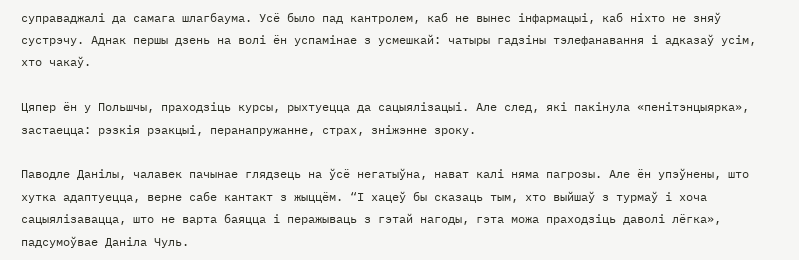суправаджалі да самага шлагбаума. Усё было пад кантролем, каб не вынес інфармацыі, каб ніхто не зняў сустрэчу. Аднак першы дзень на волі ён успамінае з усмешкай: чатыры гадзіны тэлефанавання і адказаў усім, хто чакаў.

Цяпер ён у Польшчы, праходзіць курсы, рыхтуецца да сацыялізацыі. Але след, які пакінула «пенітэнцыярка», застаецца: рэзкія рэакцыі, перанапружанне, страх, зніжэнне зроку.

Паводле Данілы, чалавек пачынае глядзець на ўсё негатыўна, нават калі няма пагрозы. Але ён упэўнены, што хутка адаптуецца, верне сабе кантакт з жыццём. “І хацеў бы сказаць тым, хто выйшаў з турмаў і хоча сацыялізавацца, што не варта баяцца і перажываць з гэтай нагоды, гэта можа праходзіць даволі лёгка», падсумоўвае Даніла Чуль.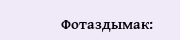Фотаздымак: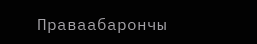Праваабарончы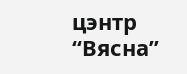цэнтр “Вясна”